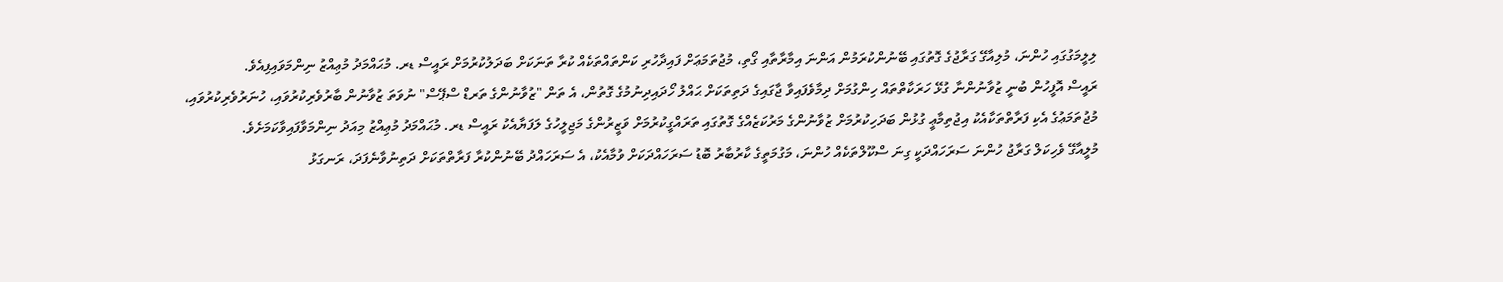ލިލީމަގުގައި ހުންނަ، މުލިއާގޭ ގަރާޖުގެ ގޮތުގައި ބޭނުންކުރަމުން އަންނަ އިމާރާތާއި ގޯތި، މުޖުތަމަޢަށް ފައިދާހުރި ކަންތައްތަކެއް ކުރާ ތަނަކަށް ބަދަލުކުރުމަށް ރައީސް ޑރ. މުޙައްމަދު މުޢިއްޒު ނިންމަވައިފިއެވެ.
ރައީސް އޮފީހުން ބުނީ ޒުވާނުންނާ ގުޅޭ ހަރަކާތްތައް ހިންގުމަށް ދިމާވެފައިވާ ޖާގައިގެ ދަތިތަކަށް ޙައްލު ހޯދައިދިނުމުގެ ގޮތުން، އެ ތަން "ޒުވާނުންގެ ތަރޑް ސްޕޭސް" ނުވަތަ ޒުވާނުން ބާރުވެރިކުރުވައި، ހުނަރުވެރިކުރުވައި، މުޖުތަމަޢުގެ އެކި ފަރާތްތަކާއެކު އިޖުތިމާޢީ ގުޅުން ބަދަހިކުރުމަށް ޒުވާނުންގެ މަރުކަޒެއްގެ ގޮތުގައި ތަރައްގީކުރުމަށް ވަޒީރުންގެ މަޖިލީހުގެ ލަފަޔާއެކު ރައީސް ޑރ. މުޙައްމަދު މުޢިއްޒު މިއަދު ނިންމަވާފައިވާކަމަށެވެ.
މުލީއާގޭ ވެހިކަލް ގަރާޖު ހުންނަ ސަރަހައްދަކީ ގިނަ ސްކޫލްތަކެއް ހުންނަ، މަގުމަތީގެ ކާރުބާރު ބޮޑު ސަރަހައްދަކަށް ވުމާއެކު، އެ ސަރަހައްދު ބޭނުންކުރާ ފަރާތްތަކަށް ދަތިނުވާނެފަދަ، ރަނގަޅު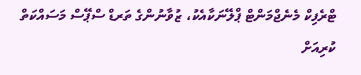ޓްރެފިކް މެނެޖްމަންޓް ޕްލޭނަކާއެކު، ޒުވާނުންގެ ތަރޑް ސްޕޭސް މަސައްކަތް ކުރިއަށް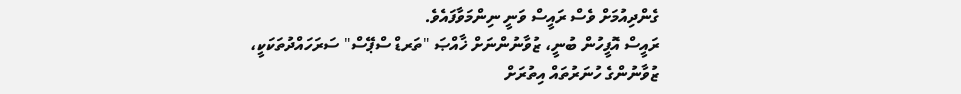ގެންދިއުމަށް ވެސް ރައީސް ވަނީ ނިންމަވާފައެވެ.
ރައީސް އޮފީހުން ބުނީ، ޒުވާނުންނަށް ޚާއްޞަ "ތަރޑް ސްޕޭސް" ސަރަހައްދުތަކަކީ، ޒުވާނުންގެ ހުނަރުތައް އިތުރަށް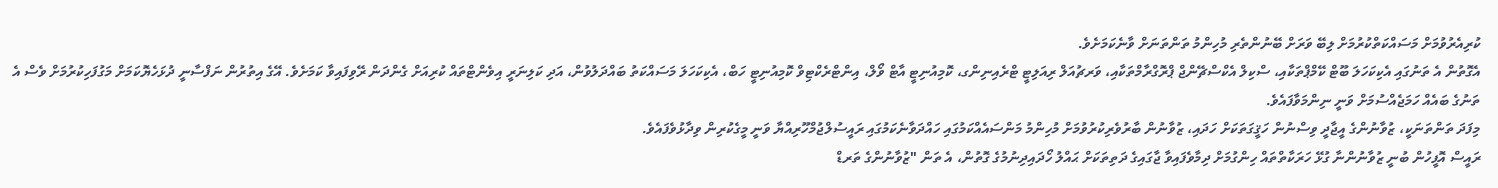ކުރިއެރުވުމަށް މަސައްކަތްކުރުމަށް ލިބޭ ވަރަށް ބޭނުންތެރި މުހިންމު ތަންތަނަށް ވާނެކަމަށެވެ.
އެގޮތުން އެ ތަނުގައި އެކިކަހަލަ ބޫޓް ކޭމްޕްތަކާއި، ސްކިލް އެކްސްޗޭންޖް ޕްރޮގްރާމްތަކާއި، ވަރޗުއަލް ރިއަލިޓީ ޓްރެއިނިންގ، ކޮމިއުނިޓީ އާޓް ވޯލް، އިންޓްރެކްޓިވް ކޮމިއުނިޓީ ހަބް، އެކިކަހަލަ މަސައްކަތު ބައްދަލުވުން، އަދި ކަލިނަރީ އިވެންޓްތައް ކުރިއަށް ގެންދަން ރޭވިފައިވާ ކަމަށެވެ. އޭގެ އިތުރުން ނަފްސާނީ ދުޅަހެޔޮކަމަށް މަގުފަހިކުރުމަށް ވެސް އެ ތަނުގެ ބައެއް ހަމަޖެއްސުމަށް ވަނީ ނިންމަވާފައެވެ.
މިފަދަ ތަންތަނަކީ، ޒުވާނުންގެ އީޖާދީ ވިސްނުން ހަޤީގަތަކަށް ހަދައި، ޒުވާނުން ބާރުވެރިކުރުވުމަށް މުހިންމު މަންސައެއްކަމުގައި ހައްދަވާނެކަމުގައި ރައީސުލްޖުމްހޫރިއްޔާ ވަނީ މީގެކުރިން ވިދާޅުވެފައެވެ.
ރައީސް އޮފީހުން ބުނީ ޒުވާނުންނާ ގުޅޭ ހަރަކާތްތައް ހިންގުމަށް ދިމާވެފައިވާ ޖާގައިގެ ދަތިތަކަށް ޙައްލު ހޯދައިދިނުމުގެ ގޮތުން، އެ ތަން "ޒުވާނުންގެ ތަރޑް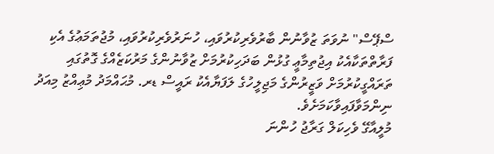ސްޕޭސް" ނުވަތަ ޒުވާނުން ބާރުވެރިކުރުވައި، ހުނަރުވެރިކުރުވައި، މުޖުތަމަޢުގެ އެކި ފަރާތްތަކާއެކު އިޖުތިމާޢީ ގުޅުން ބަދަހިކުރުމަށް ޒުވާނުންގެ މަރުކަޒެއްގެ ގޮތުގައި ތަރައްގީކުރުމަށް ވަޒީރުންގެ މަޖިލީހުގެ ލަފަޔާއެކު ރައީސް ޑރ. މުޙައްމަދު މުޢިއްޒު މިއަދު ނިންމަވާފައިވާކަމަށެވެ.
މުލީއާގޭ ވެހިކަލް ގަރާޖު ހުންނަ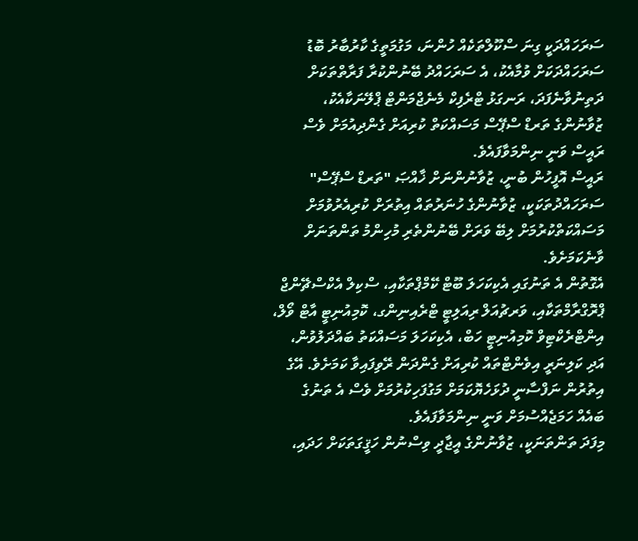ސަރަހައްދަކީ ގިނަ ސްކޫލްތަކެއް ހުންނަ، މަގުމަތީގެ ކާރުބާރު ބޮޑު ސަރަހައްދަކަށް ވުމާއެކު، އެ ސަރަހައްދު ބޭނުންކުރާ ފަރާތްތަކަށް ދަތިނުވާނެފަދަ، ރަނގަޅު ޓްރެފިކް މެނެޖްމަންޓް ޕްލޭނަކާއެކު، ޒުވާނުންގެ ތަރޑް ސްޕޭސް މަސައްކަތް ކުރިއަށް ގެންދިއުމަށް ވެސް ރައީސް ވަނީ ނިންމަވާފައެވެ.
ރައީސް އޮފީހުން ބުނީ، ޒުވާނުންނަށް ޚާއްޞަ "ތަރޑް ސްޕޭސް" ސަރަހައްދުތަކަކީ، ޒުވާނުންގެ ހުނަރުތައް އިތުރަށް ކުރިއެރުވުމަށް މަސައްކަތްކުރުމަށް ލިބޭ ވަރަށް ބޭނުންތެރި މުހިންމު ތަންތަނަށް ވާނެކަމަށެވެ.
އެގޮތުން އެ ތަނުގައި އެކިކަހަލަ ބޫޓް ކޭމްޕްތަކާއި، ސްކިލް އެކްސްޗޭންޖް ޕްރޮގްރާމްތަކާއި، ވަރޗުއަލް ރިއަލިޓީ ޓްރެއިނިންގ، ކޮމިއުނިޓީ އާޓް ވޯލް، އިންޓްރެކްޓިވް ކޮމިއުނިޓީ ހަބް، އެކިކަހަލަ މަސައްކަތު ބައްދަލުވުން، އަދި ކަލިނަރީ އިވެންޓްތައް ކުރިއަށް ގެންދަން ރޭވިފައިވާ ކަމަށެވެ. އޭގެ އިތުރުން ނަފްސާނީ ދުޅަހެޔޮކަމަށް މަގުފަހިކުރުމަށް ވެސް އެ ތަނުގެ ބައެއް ހަމަޖެއްސުމަށް ވަނީ ނިންމަވާފައެވެ.
މިފަދަ ތަންތަނަކީ، ޒުވާނުންގެ އީޖާދީ ވިސްނުން ހަޤީގަތަކަށް ހަދައި،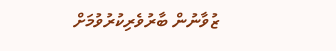ޒުވާނުން ބާރުވެރިކުރުވުމަށް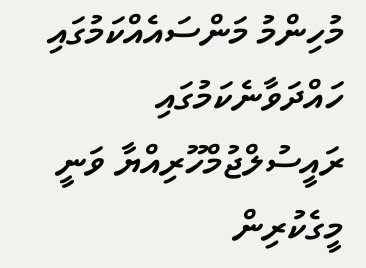މުހިންމު މަންސައެއްކަމުގައި ހައްދަވާނެކަމުގައި ރައީސުލްޖުމްހޫރިއްޔާ ވަނީ މީގެކުރިން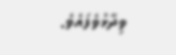ވިދާޅުވެފައެވެ.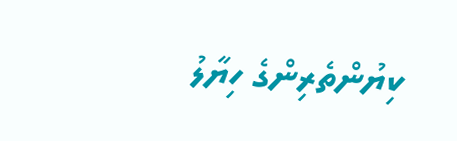ކިޔުންތެރިންގެ ހިޔާލު